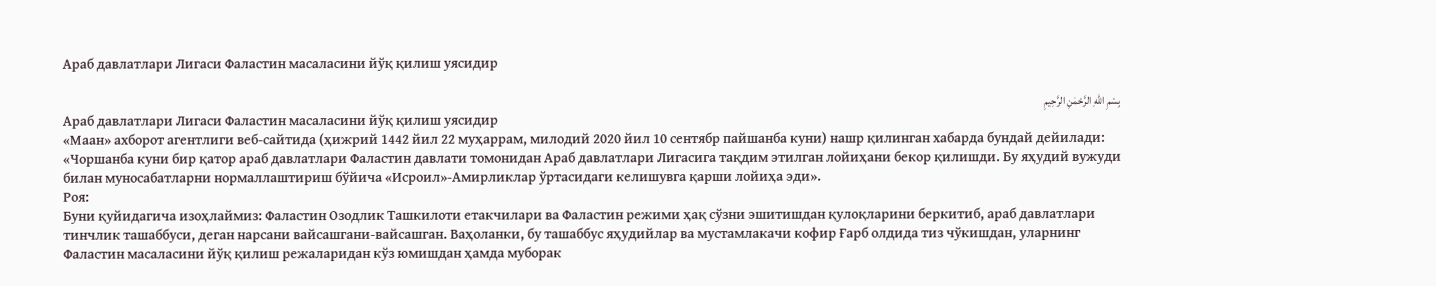Араб давлатлари Лигаси Фаластин масаласини йўқ қилиш уясидир

بِسْمِ اللهِ الرَّحْمٰنِ الرَّحِيمِ
Араб давлатлари Лигаси Фаластин масаласини йўқ қилиш уясидир
«Маан» ахборот агентлиги веб-сайтида (ҳижрий 1442 йил 22 муҳаррам, милодий 2020 йил 10 сентябр пайшанба куни) нашр қилинган хабарда бундай дейилади:
«Чоршанба куни бир қатор араб давлатлари Фаластин давлати томонидан Араб давлатлари Лигасига тақдим этилган лойиҳани бекор қилишди. Бу яҳудий вужуди билан муносабатларни нормаллаштириш бўйича «Исроил»-Амирликлар ўртасидаги келишувга қарши лойиҳа эди».
Роя:
Буни қуйидагича изоҳлаймиз: Фаластин Озодлик Ташкилоти етакчилари ва Фаластин режими ҳақ сўзни эшитишдан қулоқларини беркитиб, араб давлатлари тинчлик ташаббуси, деган нарсани вайсашгани-вайсашган. Ваҳоланки, бу ташаббус яҳудийлар ва мустамлакачи кофир Ғарб олдида тиз чўкишдан, уларнинг Фаластин масаласини йўқ қилиш режаларидан кўз юмишдан ҳамда муборак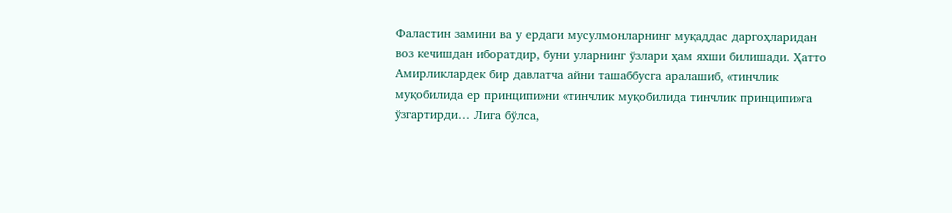Фаластин замини ва у ердаги мусулмонларнинг муқаддас даргоҳларидан воз кечишдан иборатдир, буни уларнинг ўзлари ҳам яхши билишади. Ҳатто Амирликлардек бир давлатча айни ташаббусга аралашиб, «тинчлик муқобилида ер принципи»ни «тинчлик муқобилида тинчлик принципи»га ўзгартирди… Лига бўлса,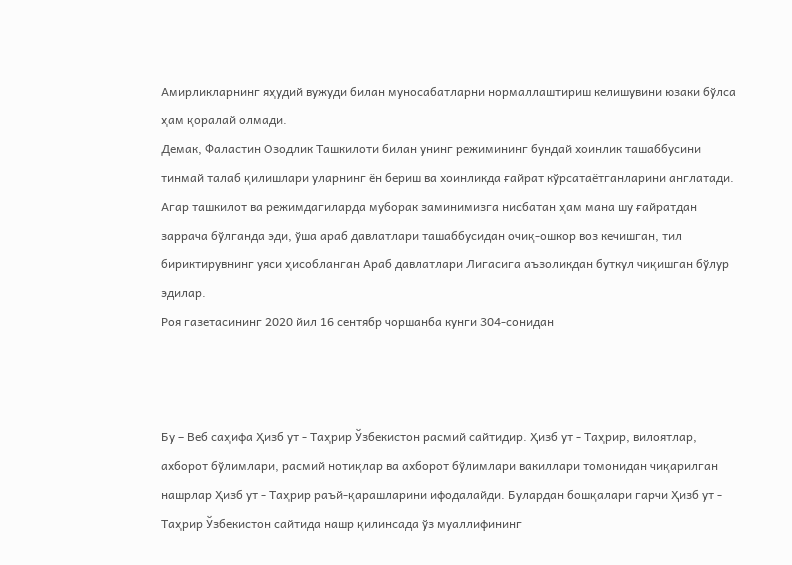Амирликларнинг яҳудий вужуди билан муносабатларни нормаллаштириш келишувини юзаки бўлса ҳам қоралай олмади.
Демак, Фаластин Озодлик Ташкилоти билан унинг режимининг бундай хоинлик ташаббусини тинмай талаб қилишлари уларнинг ён бериш ва хоинликда ғайрат кўрсатаётганларини англатади. Агар ташкилот ва режимдагиларда муборак заминимизга нисбатан ҳам мана шу ғайратдан заррача бўлганда эди, ўша араб давлатлари ташаббусидан очиқ-ошкор воз кечишган, тил бириктирувнинг уяси ҳисобланган Араб давлатлари Лигасига аъзоликдан буткул чиқишган бўлур эдилар.
Роя газетасининг 2020 йил 16 сентябр чоршанба кунги 304-сонидан



Бу – Веб саҳифа Ҳизб ут - Таҳрир Ўзбекистон расмий сайтидир. Ҳизб ут - Таҳрир, вилоятлар, ахборот бўлимлари, расмий нотиқлар ва ахборот бўлимлари вакиллари томонидан чиқарилган нашрлар Ҳизб ут - Таҳрир раъй-қарашларини ифодалайди. Булардан бошқалари гарчи Ҳизб ут - Таҳрир Ўзбекистон сайтида нашр қилинсада ўз муаллифининг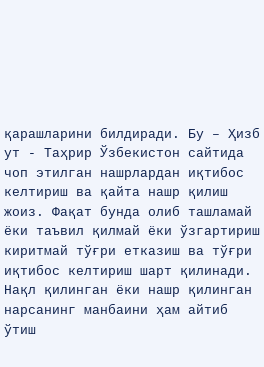қарашларини билдиради. Бу – Ҳизб ут - Таҳрир Ўзбекистон сайтида чоп этилган нашрлардан иқтибос келтириш ва қайта нашр қилиш жоиз. Фақат бунда олиб ташламай ёки таъвил қилмай ёки ўзгартириш киритмай тўғри етказиш ва тўғри иқтибос келтириш шарт қилинади. Нақл қилинган ёки нашр қилинган нарсанинг манбаини ҳам айтиб ўтиш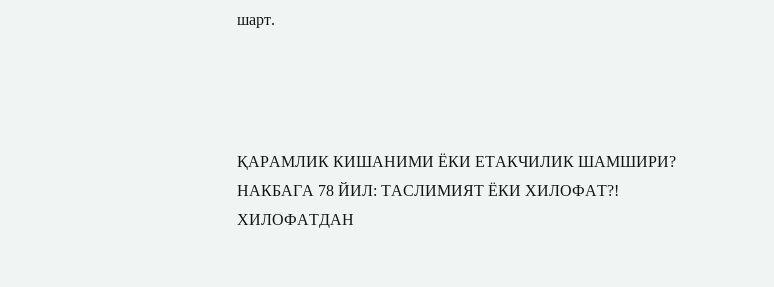шарт.




ҚАРАМЛИК КИШАНИМИ ЁКИ ЕТАКЧИЛИК ШАМШИРИ?
НАКБАГА 78 ЙИЛ: ТАСЛИМИЯТ ЁКИ ХИЛОФАТ?!
ХИЛОФАТДАН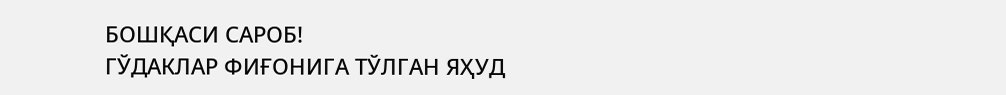БОШҚАСИ САРОБ!
ГЎДАКЛАР ФИҒОНИГА ТЎЛГАН ЯҲУД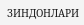ЗИНДОНЛАРИ